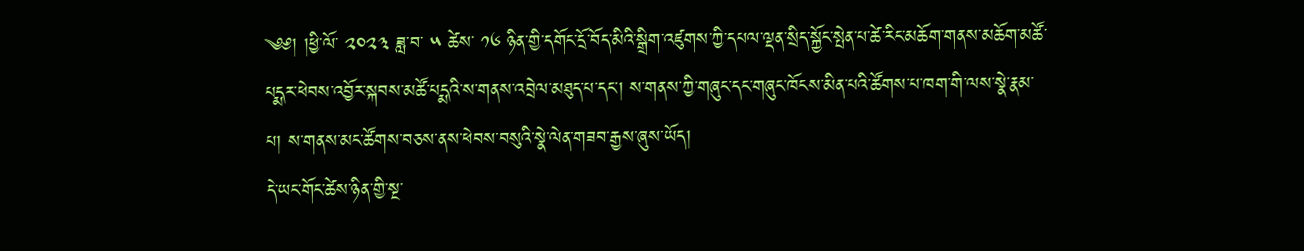༄༅། །ཕྱི་ལོ་ ༢༠༢༣ ཟླ་བ་ ༥ ཚེས་ ༡༦ ཉིན་གྱི་དགོང་དྲོ་བོད་མིའི་སྒྲིག་འཛུགས་ཀྱི་དཔལ་ལྡན་སྲིད་སྐྱོང་སྤེན་པ་ཚེ་རིང་མཆོག་གནས་མཆོག་མཚོ་པདྨར་ཕེབས་འབྱོར་སྐབས་མཚོ་པདྨའི་ས་གནས་འབྲེལ་མཐུད་པ་དང་། ས་གནས་ཀྱི་གཞུང་དང་གཞུང་ཁོངས་མིན་པའི་ཚོགས་པ་ཁག་གི་ལས་སྣེ་རྣམ་པ། ས་གནས་མང་ཚོགས་བཅས་ནས་ཕེབས་བསུའི་སྣེ་ལེན་གཟབ་རྒྱས་ཞུས་ཡོད།
དེ་ཡང་གོང་ཚེས་ཉིན་གྱི་སྔ་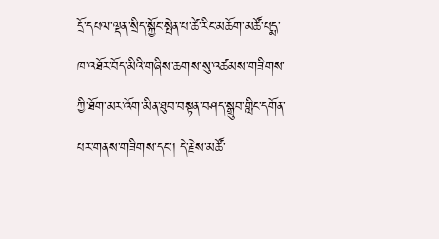དྲོ་དཔལ་ལྡན་སྲིད་སྐྱོང་སྤེན་པ་ཚེ་རིང་མཆོག་མཚོ་པདྨ་ཁ་འཐོར་བོད་མིའི་གཞིས་ཆགས་སུ་འཚམས་གཟིགས་ཀྱི་ཐོག་མར་འོག་མིན་ཐུབ་བསྟན་བཤད་སྒྲུབ་གླིང་དགོན་པར་གནས་གཟིགས་དང་། དེ་རྗེས་མཚོ་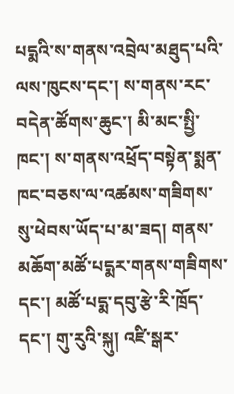པདྨའི་ས་གནས་འབྲེལ་མཐུད་པའི་ལས་ཁུངས་དང་། ས་གནས་རང་བདེན་ཚོགས་ཆུང་། མི་མང་སྤྱི་ཁང་། ས་གནས་འཕྲོད་བསྟེན་སྨན་ཁང་བཅས་ལ་འཚམས་གཟིགས་སུ་ཕེབས་ཡོད་པ་མ་ཟད། གནས་མཆོག་མཚོ་པདྨར་གནས་གཟིགས་དང་། མཚོ་པདྨ་དབུ་རྩེ་རི་ཁྲོད་དང་། གུ་རུའི་སྐུ། འཛི་སྒར་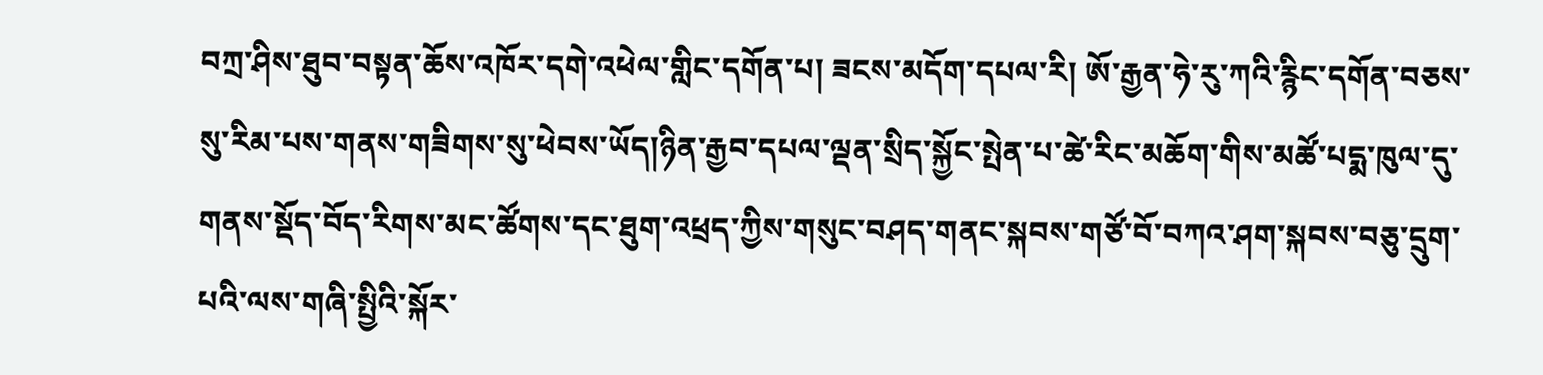བཀྲ་ཤིས་ཐུབ་བསྟན་ཆོས་འཁོར་དགེ་འཕེལ་གླིང་དགོན་པ། ཟངས་མདོག་དཔལ་རི། ཨོ་རྒྱན་ཧེ་རུ་ཀའི་རྙིང་དགོན་བཅས་སུ་རིམ་པས་གནས་གཟིགས་སུ་ཕེབས་ཡོད།ཉིན་རྒྱབ་དཔལ་ལྡན་སྲིད་སྐྱོང་སྤེན་པ་ཚེ་རིང་མཆོག་གིས་མཚོ་པདྨ་ཁུལ་དུ་གནས་སྡོད་བོད་རིགས་མང་ཚོགས་དང་ཐུག་འཕྲད་ཀྱིས་གསུང་བཤད་གནང་སྐབས་གཙོ་བོ་བཀའ་ཤག་སྐབས་བཅུ་དྲུག་པའི་ལས་གཞི་སྤྱིའི་སྐོར་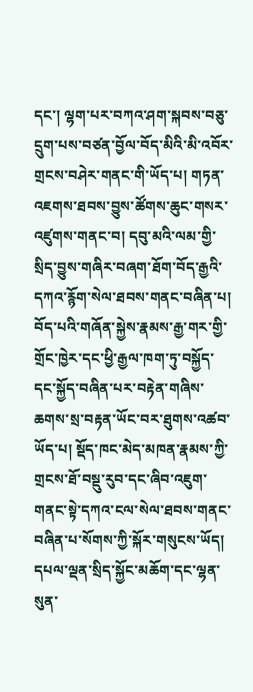དང་། ལྷག་པར་བཀའ་ཤག་སྐབས་བཅུ་དྲུག་པས་བཙན་བྱོལ་བོད་མིའི་མི་འབོར་གྲངས་བཤེར་གནང་གི་ཡོད་པ། གཏན་འཇགས་ཐབས་བྱུས་ཚོགས་ཆུང་གསར་འཛུགས་གནང་བ། དབུ་མའི་ལམ་གྱི་སྲིད་བྱུས་གཞིར་བཞག་ཐོག་བོད་རྒྱའི་དཀའ་རྙོག་སེལ་ཐབས་གནང་བཞིན་པ། བོད་པའི་གཞོན་སྐྱེས་རྣམས་རྒྱ་གར་གྱི་གྲོང་ཁྱེར་དང་ཕྱི་རྒྱལ་ཁག་ཏུ་བསྐྱོད་དང་སྐྱོད་བཞིན་པར་བརྟེན་གཞིས་ཆགས་སྲ་བརྟན་ཡོང་བར་ཐུགས་འཚབ་ཡོད་པ། སྡོད་ཁང་མེད་མཁན་རྣམས་ཀྱི་གྲངས་ཐོ་བསྡུ་རུབ་དང་ཞིབ་འཇུག་གནང་སྟེ་དཀའ་ངལ་སེལ་ཐབས་གནང་བཞིན་པ་སོགས་ཀྱི་སྐོར་གསུངས་ཡོད།
དཔལ་ལྡན་སྲིད་སྐྱོང་མཆོག་དང་ལྷན་སུན་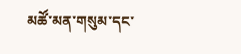མཚོ་མན་གསུམ་དང་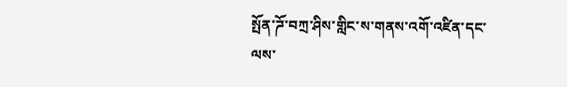སྤོན་ཌོ་བཀྲ་ཤིས་གླིང་ས་གནས་འགོ་འཛིན་དང་ལས་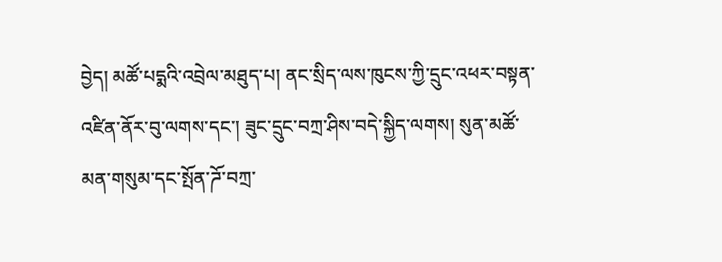བྱེད། མཚོ་པདྨའི་འབྲེལ་མཐུད་པ། ནང་སྲིད་ལས་ཁུངས་ཀྱི་དྲུང་འཕར་བསྟན་འཛིན་ནོར་བུ་ལགས་དང་། ཟུང་དྲུང་བཀྲ་ཤིས་བདེ་སྐྱིད་ལགས། སུན་མཚོ་མན་གསུམ་དང་སྤོན་ཌོ་བཀྲ་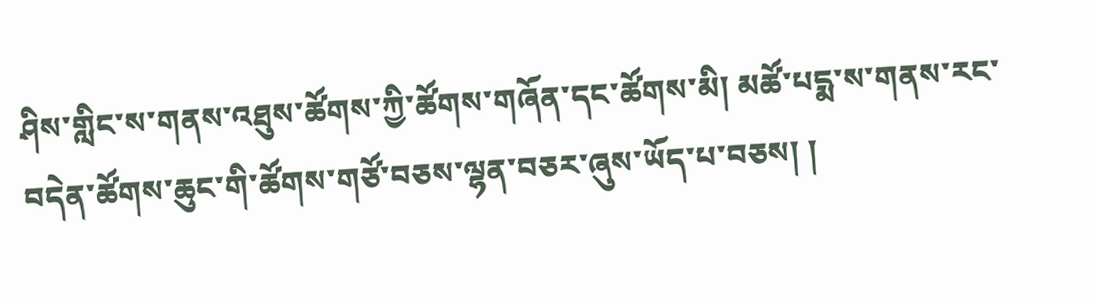ཤིས་གླིང་ས་གནས་འཐུས་ཚོགས་ཀྱི་ཚོགས་གཞོན་དང་ཚོགས་མི། མཚོ་པདྨ་ས་གནས་རང་བདེན་ཚོགས་ཆུང་གི་ཚོགས་གཙོ་བཅས་ལྷན་བཅར་ཞུས་ཡོད་པ་བཅས། །